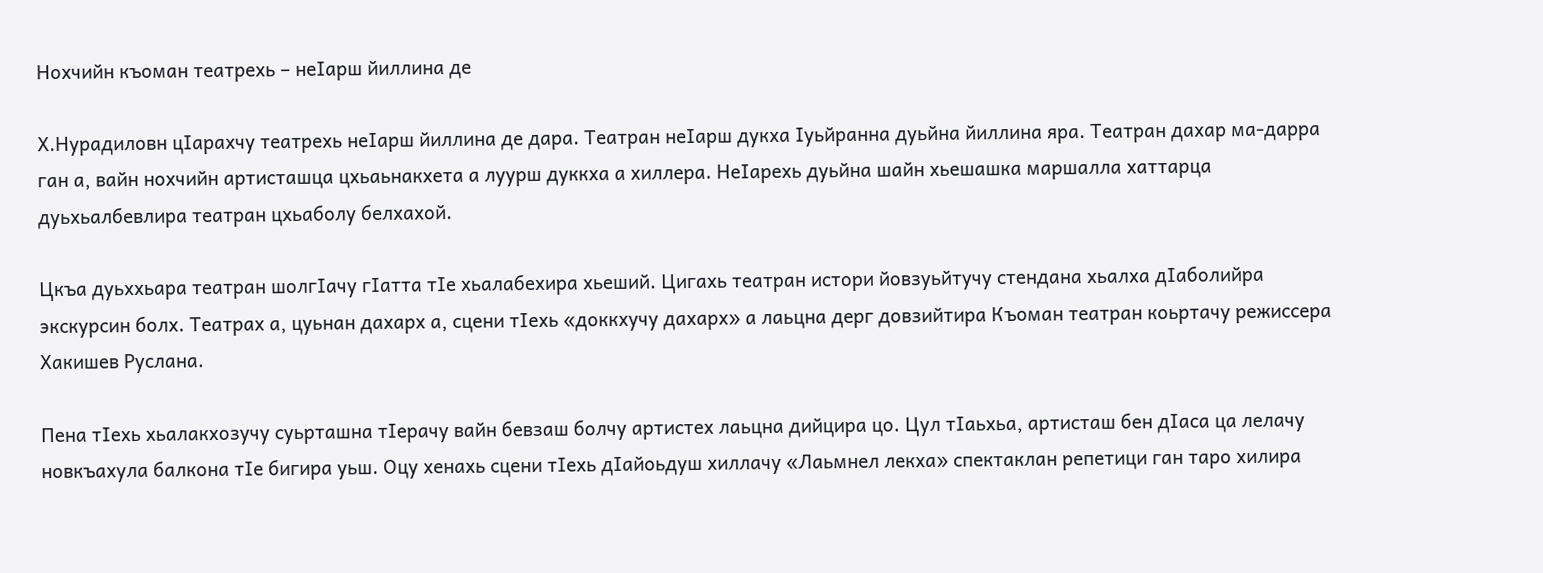Нохчийн къоман театрехь – неIарш йиллина де

Х.Нурадиловн цIарахчу театрехь неIарш йиллина де дара. Театран неIарш дукха Iуьйранна дуьйна йиллина яра. Театран дахар ма-дарра ган а, вайн нохчийн артисташца цхьаьнакхета а луурш дуккха а хиллера. НеIарехь дуьйна шайн хьешашка маршалла хаттарца дуьхьалбевлира театран цхьаболу белхахой.

Цкъа дуьххьара театран шолгIачу гIатта тIе хьалабехира хьеший. Цигахь театран истори йовзуьйтучу стендана хьалха дIаболийра экскурсин болх. Театрах а, цуьнан дахарх а, сцени тIехь «доккхучу дахарх» а лаьцна дерг довзийтира Къоман театран коьртачу режиссера Хакишев Руслана.

Пена тIехь хьалакхозучу суьрташна тIерачу вайн бевзаш болчу артистех лаьцна дийцира цо. Цул тIаьхьа, артисташ бен дIаса ца лелачу новкъахула балкона тIе бигира уьш. Оцу хенахь сцени тIехь дIайоьдуш хиллачу «Лаьмнел лекха» спектаклан репетици ган таро хилира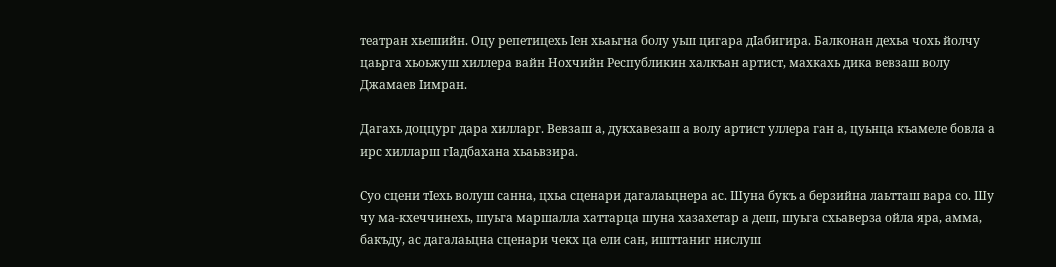театран хьешийн. Оцу репетицехь Iен хьаьгна болу уьш цигара дIабигира. Балконан дехьа чохь йолчу цаьрга хьоьжуш хиллера вайн Нохчийн Республикин халкъан артист, махкахь дика вевзаш волу Джамаев Iимран.

Дагахь доццург дара хилларг. Вевзаш а, дукхавезаш а волу артист уллера ган а, цуьнца къамеле бовла а ирс хилларш гIадбахана хьаьвзира.

Суо сцени тIехь волуш санна, цхьа сценари дагалаьцнера ас. Шуна букъ а берзийна лаьтташ вара со. Шу чу ма-кхеччинехь, шуьга маршалла хаттарца шуна хазахетар а деш, шуьга схьаверза ойла яра, амма, бакъду, ас дагалаьцна сценари чекх ца ели сан, ишттаниг нислуш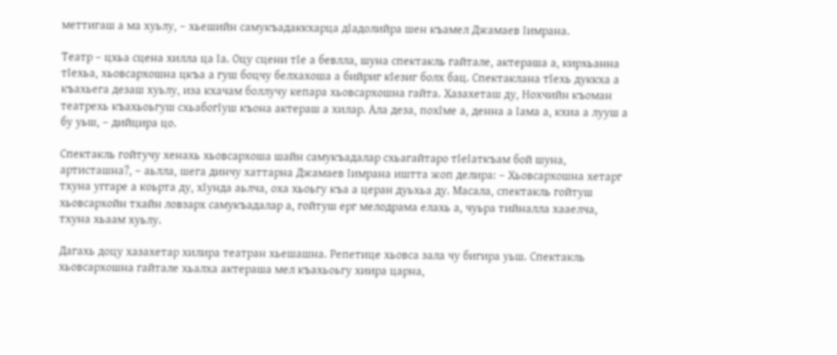меттигаш а ма хуьлу, – хьешийн самукъадаккхарца дIадолийра шен къамел Джамаев Iимрана.

Театр – цхьа сцена хилла ца Iа. Оцу сцени тIе а бевлла, шуна спектакль гайтале, актераша а, кирхьанна тIехьа, хьовсархошна цкъа а гуш боцчу белхахоша а бийриг кIезиг болх бац. Спектаклана тIехь дуккха а къахьега дезаш хуьлу, иза кхачам боллучу кепара хьовсархошна гайта. Хазахеташ ду, Нохчийн къоман театрехь къахьоьгуш схьабогIуш къона актераш а хилар. Ала деза, похIме а, денна а Iама а, кхиа а лууш а бу уьш, – дийцира цо.

Спектакль гойтучу хенахь хьовсархоша шайн самукъадалар схьагайтаро тIеIаткъам бой шуна, артисташна?, – аьлла, шега динчу хаттарна Джамаев Iимрана иштта жоп делира: – Хьовсархошна хетарг тхуна уггаре а коьрта ду, хIунда аьлча, оха хьоьгу къа а церан дуьхьа ду. Масала, спектакль гойтуш хьовсархойн тхайн ловзарх самукъадалар а, гойтуш ерг мелодрама елахь а, чуьра тийналла хааелча, тхуна хьаам хуьлу.

Дагахь доцу хазахетар хилира театран хьешашна. Репетице хьовса зала чу бигира уьш. Спектакль хьовсархошна гайтале хьалха актераша мел къахьоьгу хиира царна,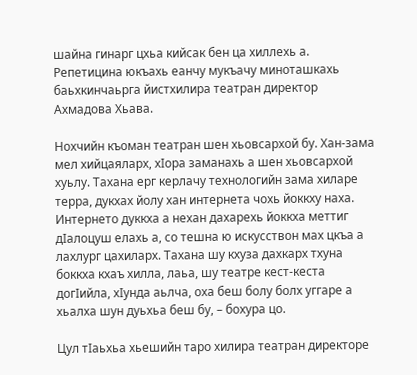шайна гинарг цхьа кийсак бен ца хиллехь а. Репетицина юкъахь еанчу мукъачу миноташкахь баьхкинчаьрга йистхилира театран директор Ахмадова Хьава.

Нохчийн къоман театран шен хьовсархой бу. Хан-зама мел хийцаяларх, хIора заманахь а шен хьовсархой хуьлу. Тахана ерг керлачу технологийн зама хиларе терра, дукхах йолу хан интернета чохь йоккху наха. Интернето дуккха а нехан дахарехь йоккха меттиг дIалоцуш елахь а, со тешна ю искусствон мах цкъа а лахлург цахиларх. Тахана шу кхуза дахкарх тхуна боккха кхаъ хилла, лаьа, шу театре кест-кеста догIийла, хIунда аьлча, оха беш болу болх уггаре а хьалха шун дуьхьа беш бу, – бохура цо.

Цул тIаьхьа хьешийн таро хилира театран директоре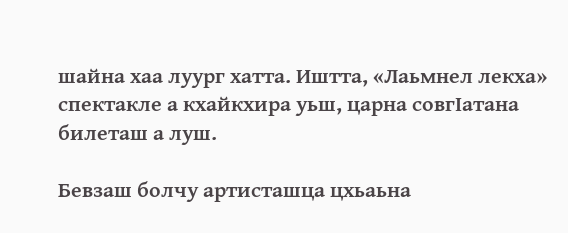шайна хаа луург хатта. Иштта, «Лаьмнел лекха» спектакле а кхайкхира уьш, царна совгIатана билеташ а луш.

Бевзаш болчу артисташца цхьаьна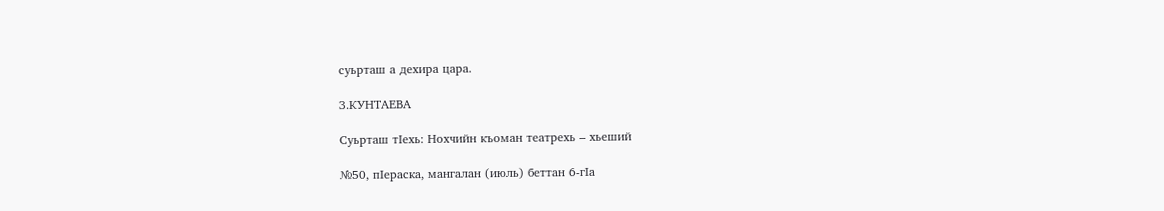суьрташ а дехира цара.

З.КУНТАЕВА

Суьрташ тIехь: Нохчийн къоман театрехь – хьеший

№50, пIераска, мангалан (июль) беттан 6-гIа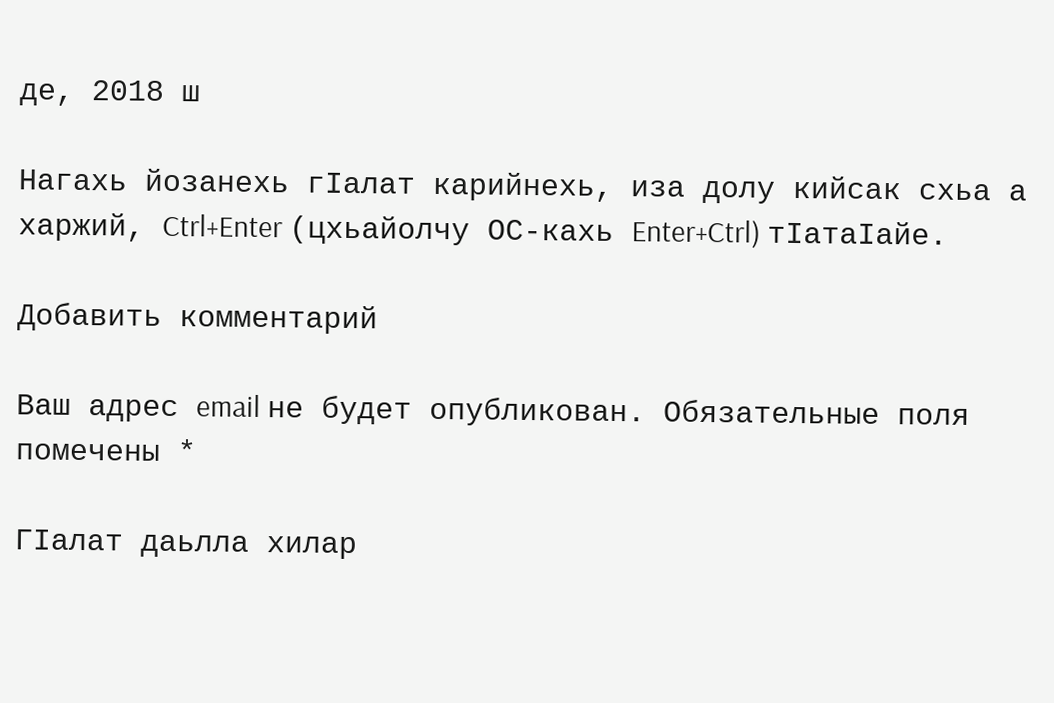де, 2018 ш

Нагахь йозанехь гIалат карийнехь, иза долу кийсак схьа а харжий, Ctrl+Enter (цхьайолчу ОС-кахь Enter+Ctrl) тIатаIайе.

Добавить комментарий

Ваш адрес email не будет опубликован. Обязательные поля помечены *

ГIалат даьлла хилар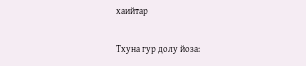хаийтар

Тхуна гур долу йоза: